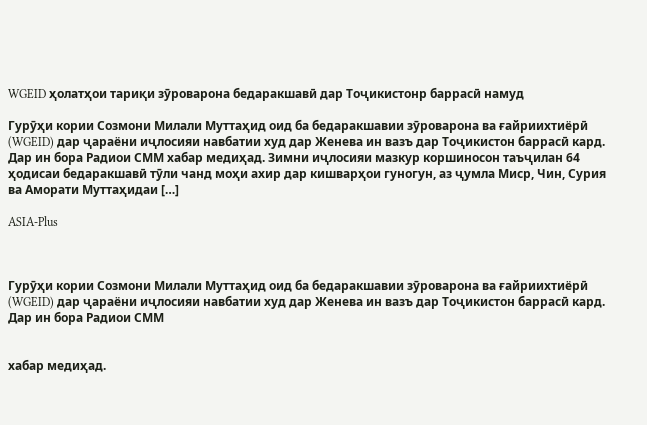WGEID ҳолатҳои тариқи зӯроварона бедаракшавӣ дар Тоҷикистонр баррасӣ намуд

Гурӯҳи кории Созмони Милали Муттаҳид оид ба бедаракшавии зӯроварона ва ғайриихтиёрӣ (WGEID) дар ҷараёни иҷлосияи навбатии худ дар Женева ин вазъ дар Тоҷикистон баррасӣ кард. Дар ин бора Радиои СММ хабар медиҳад. Зимни иҷлосияи мазкур коршиносон таъҷилан 64 ҳодисаи бедаракшавӣ тӯли чанд моҳи ахир дар кишварҳои гуногун, аз ҷумла Миср, Чин, Сурия ва Аморати Муттаҳидаи […]

ASIA-Plus



Гурӯҳи кории Созмони Милали Муттаҳид оид ба бедаракшавии зӯроварона ва ғайриихтиёрӣ (WGEID) дар ҷараёни иҷлосияи навбатии худ дар Женева ин вазъ дар Тоҷикистон баррасӣ кард. Дар ин бора Радиои СММ


хабар медиҳад.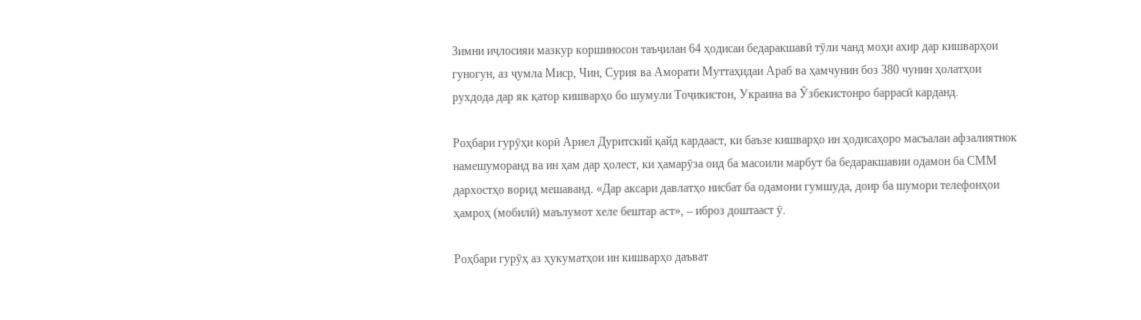Зимни иҷлосияи мазкур коршиносон таъҷилан 64 ҳодисаи бедаракшавӣ тӯли чанд моҳи ахир дар кишварҳои гуногун, аз ҷумла Миср, Чин, Сурия ва Аморати Муттаҳидаи Араб ва ҳамчунин боз 380 чунин ҳолатҳои рухдода дар як қатор кишварҳо бо шумули Тоҷикистон, Украина ва Ӯзбекистонро баррасӣ карданд.

Роҳбари гурӯҳи корӣ Ариел Дуритский қайд кардааст, ки баъзе кишварҳо ин ҳодисаҳоро масъалаи афзалиятнок намешуморанд ва ин ҳам дар ҳолест, ки ҳамарӯза оид ба масоили марбут ба бедаракшавии одамон ба СММ дархостҳо ворид мешаванд. «Дар аксари давлатҳо нисбат ба одамони гумшуда, доир ба шумори телефонҳои ҳамроҳ (мобилӣ) маълумот хеле бештар аст», – иброз доштааст ӯ.

Роҳбари гурӯҳ аз ҳукуматҳои ин кишварҳо даъват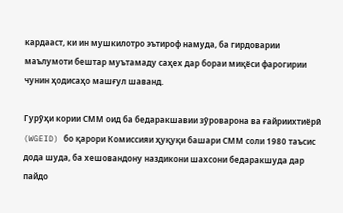кардааст, ки ин мушкилотро эътироф намуда, ба гирдоварии маълумоти бештар муътамаду саҳех дар бораи миқёси фарогирии чунин ҳодисаҳо машғул шаванд.

Гурӯҳи кории СММ оид ба бедаракшавии зӯроварона ва ғайриихтиёрӣ (WGEID) бо қарори Комиссияи ҳуқуқи башари СММ соли 1980 таъсис дода шуда, ба хешовандону наздикони шахсони бедаракшуда дар пайдо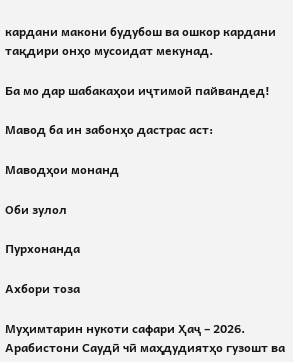кардани макони будубош ва ошкор кардани тақдири онҳо мусоидат мекунад.

Ба мо дар шабакаҳои иҷтимоӣ пайвандед!

Мавод ба ин забонҳо дастрас аст:

Маводҳои монанд

Оби зулол

Пурхонанда

Ахбори тоза

Муҳимтарин нукоти сафари Ҳаҷ – 2026. Арабистони Саудӣ чӣ маҳдудиятҳо гузошт ва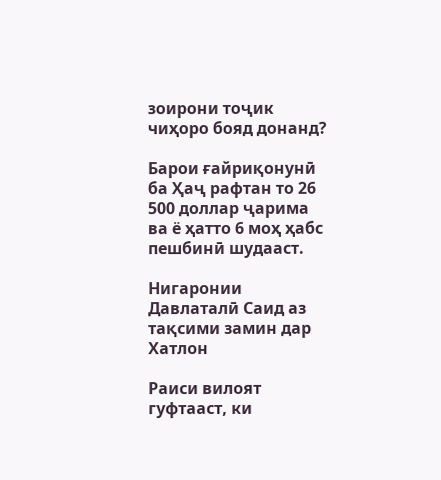зоирони тоҷик чиҳоро бояд донанд?

Барои ғайриқонунӣ ба Ҳаҷ рафтан то 26 500 доллар ҷарима ва ё ҳатто 6 моҳ ҳабс пешбинӣ шудааст.

Нигаронии Давлаталӣ Саид аз тақсими замин дар Хатлон

Раиси вилоят гуфтааст, ки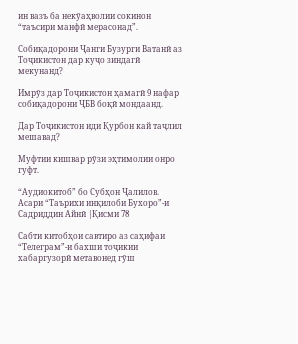ин вазъ ба некӯаҳволии сокинон “таъсири манфӣ мерасонад”.

Собиқадорони Ҷанги Бузурги Ватанӣ аз Тоҷикистон дар куҷо зиндагӣ мекунанд?

Имрӯз дар Тоҷикистон ҳамагӣ 9 нафар собиқадорони ҶБВ боқӣ мондаанд.

Дар Тоҷикистон иди Қурбон кай таҷлил мешавад?

Муфтии кишвар рӯзи эҳтимолии онро гуфт.

“Аудиокитоб” бо Субҳон Ҷалилов. Асари “Таърихи инқилоби Бухоро”-и Садриддин Айнӣ |Қисми 78

Cабти китобҳои савтиро аз саҳифаи “Телеграм”-и бахши тоҷикии хабаргузорӣ метавонед гӯш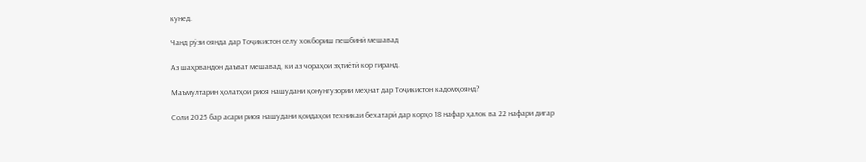кунед.

Чанд рӯзи оянда дар Тоҷикистон селу хокбориш пешбинӣ мешавад

Аз шаҳрвандон даъват мешавад, ки аз чораҳои эҳтиётӣ кор гиранд.

Маъмултарин ҳолатҳои риоя нашудани қонунгузории меҳнат дар Тоҷикистон кадомҳоянд?

Соли 2025 бар асари риоя нашудани қоидаҳои техникаи бехатарӣ дар корҳо 18 нафар ҳалок ва 22 нафари дигар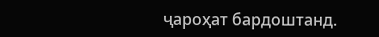ҷароҳат бардоштанд.